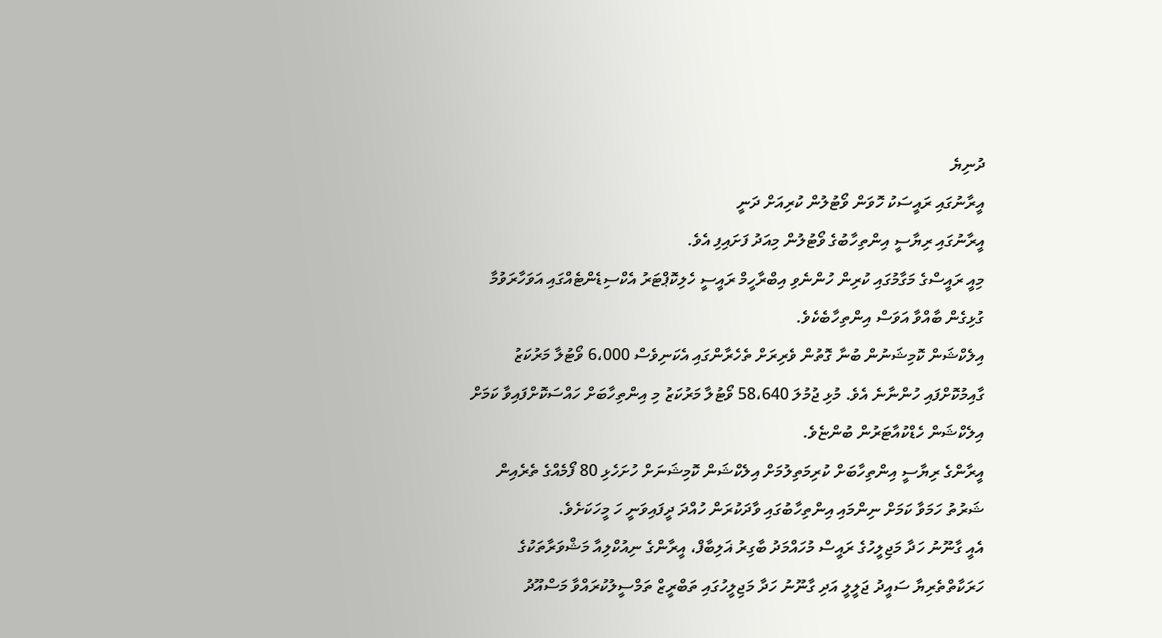ދުނިޔެ
އީރާނުގައި ރައީސަކު ހޮވަން ވޯޓުލުން ކުރިއަށް ދަނީ
އީރާނުގައި ރިޔާސީ އިންތިހާބުގެ ވޯޓުލުން މިއަދު ފަށައިފި އެވެ.
މިއީ ރައީސްގެ މަގާމުގައި ކުރިން ހުންނެވި އިބްރާހީމް ރައީސީ ހެލިކޮޕްޓަރު އެކްސިޑެންޓެއްގައި އަވަހާރަވުމާ ގުޅިގެން ބާއްވާ އަވަސް އިންތިހާބެކެވެ.
އިލެކްޝަން ކޮމިޝަނުން ބުނާ ގޮތުން ވެރިރަށް ތެހެރާންގައި އެކަނިވެސް 6،000 ވޯޓުލާ މަރުކަޒު ގާއިމުކޮށްފައި ހުންނާނެ އެވެ. މުޅި ޖުމުލަ 58،640 ވޯޓުލާ މަރުކަޒު މި އިންތިހާބަށް ހައްސަކޮށްފައިވާ ކަމަށް އިލެކްޝަން ހެޑްކުއާޓަރުން ބުންޏެވެ.
އީރާންގެ ރިޔާސީ އިންތިހާބަށް ކުރިމަތިލުމަށް އިލެކްޝަން ކޮމިޝަނަށް ހުށަހެޅި 80 ފޯމެއްގެ ތެރެއިން ޝަރުތު ހަމަވާ ކަމަށް ނިންމައި އިންތިހާބުގައި ވާދަކުރަން ހުއްދަ ދީފައިވަނީ ހަ މީހަކަށެވެ.
އެއީ ގާނޫނު ހަދާ މަޖިލީހުގެ ރައީސް މުހައްމަދު ބާގިރު ޣަލިބާފް، އީރާންގެ ނިއުކްލިއާ މަޝްވަރާތަކުގެ ހަރަކާތްތެރިޔާ ސައީދު ޖަލީލީ އަދި ގާނޫނު ހަދާ މަޖިލީހުގައި ތަބްރީޒް ތަމްސީލުކުރައްވާ މަސްއޫދު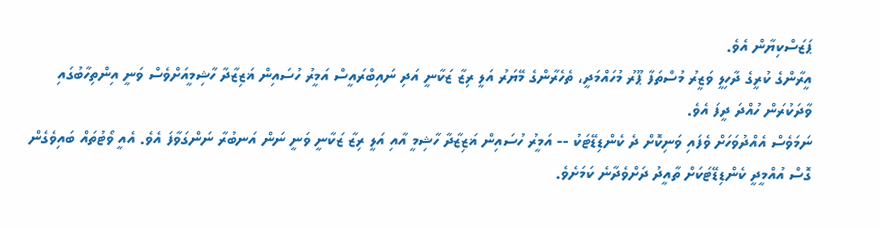ޕަޒަސްކިޔާން އެވެ.
އީރާންގެ ކުރީގެ ދާހިލީ ވަޒީރު މުސްތަފާ ޕޫރު މުހައްމަދީ، ތެހެރާންގެ މޭޔަރު އަލީ ރިޒާ ޒަކާނީ އަދި ނައިބްރައީސް އަމީރު ހުސައިން ޣަޒިޒާދާ ހާޝިމީއަށްވެސް ވަނީ އިންތިހާބުގައި ވާދަކުރަން ހުއްދަ ދީފަ އެވެ.
ނަމަވެސް އެއްދުވަހަށް ވެފައި ވަނިކޮށް ދެ ކެންޑިޑޭޓަކު -- އަމީރު ހުސައިން ޣަޒިޒާދާ ހާޝިމީ އާއި އަލީ ރިޒާ ޒަކާނީ ވަނީ ނަން އަނބުރާ ނަންގަވާފަ އެވެ. އެއީ ވޯޓުތައް ބައިވެގެން ގޮސް އުއްމީދީ ކެންޑިޑޭޓަކަށް ތާއީދު ދަށްވެދާނެ ކަމަށެވެ.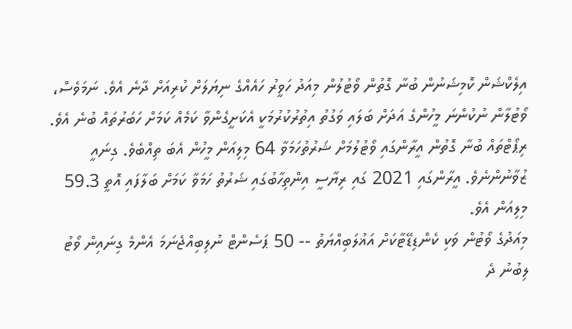އިލެކްޝަން ކޮމިޝަނުން ބުނާ ގޮތުން ވޯޓުލުން މިއަދު ހަވީރު ހައެއްގެ ނިޔަލަށް ކުރިއަށް ދާނެ އެވެ. ނަމަވެސް، ވޯޓުލާން ނުކުންނަ މީހުންގެ އަދަށް ބަލައި ވަގުތު އިތުރުކުރުމަކީ އެކަށީގެންވާ ކަމެއް ކަމަށް ހަބަރުތައް ބުނެ އެވެ.
ރިޕޯޓްތައް ބުނާ ގޮތުން އީރާންގައި ވޯޓުލުމަށް ޝަރުތުހަމަވާ 64 މިލިއަން މީހުން އެބަ ތިއްބެވެ. ގިނައީ ޒުވާނުންނެވެ. އީރާންގައި 2021 ގައި ރިޔާސީ އިންތިހާބުގައި ޝަރުތު ހަމަވާ ކަމަށް ބަލާފައި އޮތީ 59.3 މިލިއަން އެވެ.
މިއަދުގެ ވޯޓުން ވަކި ކެންޑިޑޭޓާކަށް އަޣުލަބިއްޔަތު -- 50 ޕަސެންޓް ނުލިބިއްޖެނަމަ އެންމެ ގިނައިން ވޯޓު ލިބުނު ދެ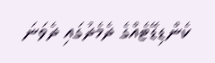ކެންޑިޑޭޓެއްގެ ދެމެދުގައި ދެވަނަ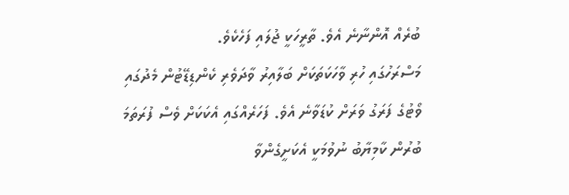ބުރެއް އޮންނާނެ އެވެ. ތާރީހަކީ ޖުލައި ފަހެކެވެ.
މަސްރަހުގައި ހުރި ވާހަކަތަކަށް ބަލާއިރު ވާދަވެރި ކެންޑިޑޭޓުން މެދުގައި ވޯޓުގެ ފަރަގު ވަރަށް ކުޑަވާނެ އެވެ. ފަހަރެއްގައި އެކަކަށް ވެސް ފުރަތަމަ ބުރުން ކާމިޔާބު ނުވުމަކީ އެކަށީގެންވާ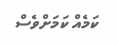ކަމެއް ކަމަށްވެސް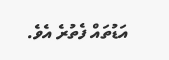އަޑުތައް ފެތުރެ އެވެ.